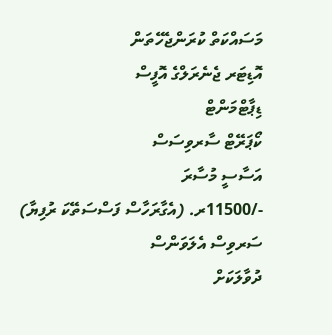މަސައްކަތް ކުރަންޖެހޭތަން
އޮޑިޓަރ ޖެނެރަލްގެ އޮފީސް
ޑިޕާޓްމަންޓް
ކޯޕަރޭޓް ސާރވިސަސް
އަސާސީ މުސާރަ
-/11500ރ. (އެގާރަހާސް ފަސްސަތޭކަ ރުފިޔާ)
ސަރވިސް އެލަވަންސް
ދުވާލަކަށް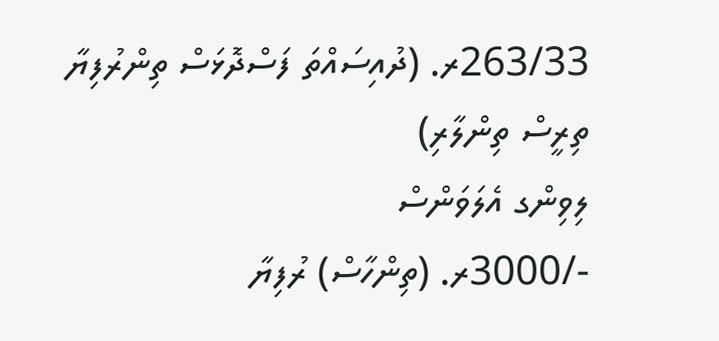263/33ރ. (ދުއިސައްތަ ފަސްދޮޅަސް ތިންރުފިޔާ ތިރީސް ތިންލާރި)
ލިވިންގ އެލަވަންސް
-/3000ރ. (ތިންހާސް) ރުފިޔާ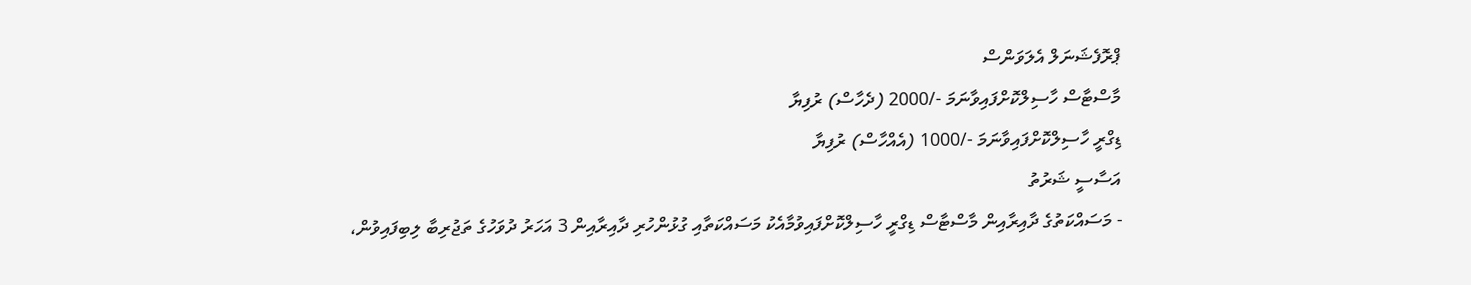ޕްރޮފެޝަނަލް އެލަވަންސް
މާސްޓާސް ހާސިލްކޮށްފައިވާނަމަ -/2000 (ދެހާސް) ރުފިޔާ
ޑިގްރީ ހާސިލްކޮށްފައިވާނަމަ -/1000 (އެއްހާސް) ރުފިޔާ
އަސާސީ ޝަރުތު
- މަސައްކަތުގެ ދާއިރާއިން މާސްޓާސް ޑިގްރީ ހާސިލްކޮށްފައިވުމާއެކު މަސައްކަތާއި ގުޅުންހުރި ދާއިރާއިން 3 އަހަރު ދުވަހުގެ ތަޖުރިބާ ލިބިފައިވުން،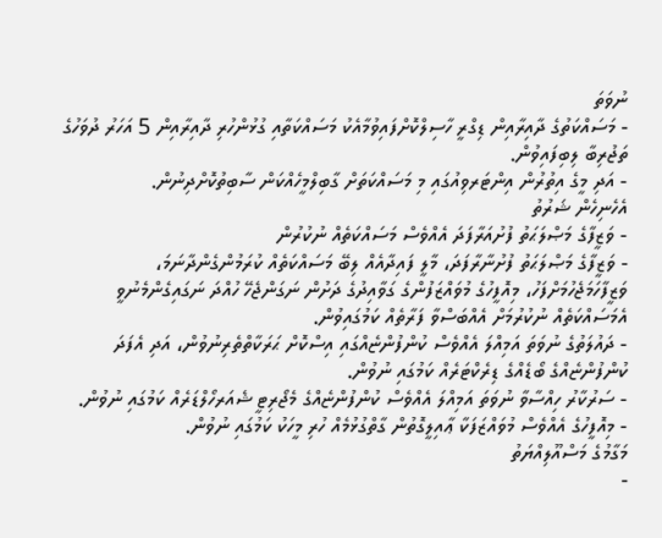ނުވަތަ
- މަސައްކަތުގެ ދާއިރާއިން ޑިގްރީ ހާސިލްކޮށްފައިވުމާއެކު މަސައްކަތާއި ގުޅުންހުރި ދާއިރާއިން 5 އަހަރު ދުވަހުގެ ތަޖުރިބާ ލިބިފައިވުން.
- އަދި މީގެ އިތުރުން އިންޓަރވިއުގައި މި މަސައްކަތަށް ގާބިލްމީހެއްކަން ސާބިތުކޮށްދިނުން.
އެހެނިހެން ޝަރުތު
- ވަޒީފާގެ މަޞްލަޙަތު ފުށުއަރާފަދަ އެއްވެސް މަސައްކަތެއް ނުކުރުން
- ވަޒީފާގެ މަޞްލަޙަތު ފުށުނާރާފަދަ، މާލީ ފައިދާއެއް ލިބޭ މަސައްކަތެއް ކުރަމުންގެންދާނަމަ، ވަޒީފާހަމަޖެހުމަށްފަހު، މިއޮފީހުގެ މުވައްޒަފުންގެ ގަވާއިދުގެ ދަށުން ނަގަންޖެހޭ ހުއްދަ ނަގައިގެންމެނުވީ އެމަސައްކަތެއް ނުކުރުމަށް އެއްބަސްވާ ފަރާތެއް ކަމުގައިވުން.
- ދައުލަތުގެ ނުވަތަ އަމިއްލަ އެއްވެސް ކުންފުންޏެއްގައި އިސްކޮށް ޙަރަކާތްތެރިނުވުން، އަދި އެފަދަ ކުންފުންޏެއްގެ ބޯޑެއްގެ ޑިރެކްޓަރެއް ކަމުގައި ނުވުން.
- ސަރުކާރު ހިއްސާވާ ނުވަތަ އަމިއްލަ އެއްވެސް ކުންފުންޏެއްގެ މެޖޯރިޓީ ޝެއަރހޯލްޑަރެއް ކަމުގައި ނުވުން.
- މިއޮފީހުގެ އެއްވެސް މުވައްޒަފަކާ ޢާއިލީގޮތުން ގާތްގުޅުމެއް ހުރި މީހަކު ކަމުގައި ނުވުން.
މަގާމުގެ މަސްއޫލިއްޔަތު
-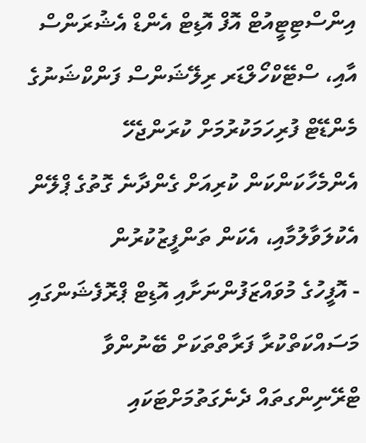އިންސްޓިޓީއުޓް އޮފް އޮޑިޓް އެންޑް އެޝުރަންސް އާއި، ސްޓޭކްހޯލްޑަރ ރިލޭޝަންސް ފަންކްޝަނުގެ މެންޑޭޓް ފުރިހަމަކުރުމަށް ކުރަންޖެހޭ އެންމެހާކަންކަން ކުރިއަށް ގެންދާނެ ގޮތުގެ ޕްލޭން އެކުލަވާލުމާއި، އެކަން ތަންފީޒުކުރުން
- އޮފީހުގެ މުވައްޒަފުންނަށާއި އޮޑިޓް ޕްރޮފެޝަންގައި މަސައްކަތްކުރާ ފަރާތްތަކަށް ބޭނުންވާ ޓްރޭނިންގތައް ދެނެގަތުމަށްޓަކައި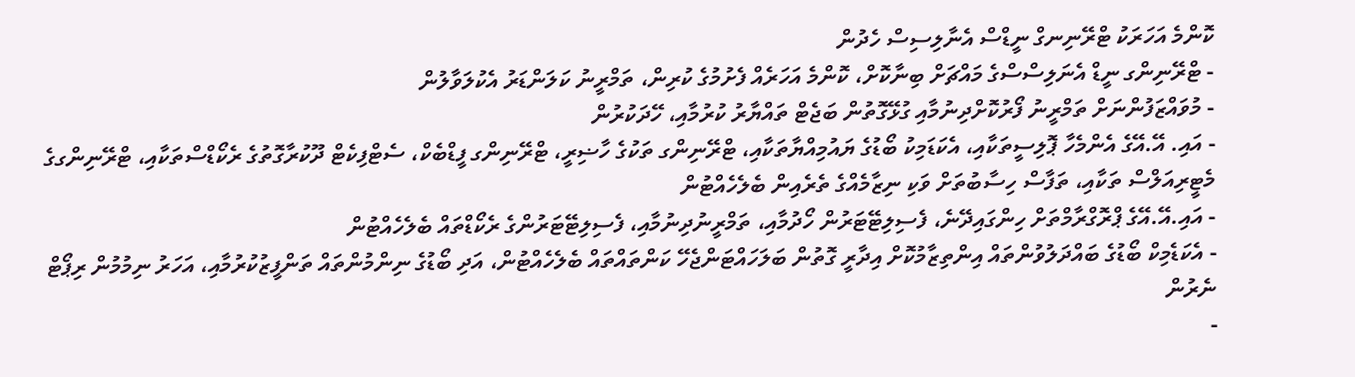ކޮންމެ އަހަރަކު ޓްރޭނިނގް ނީޑްސް އެނާލިސިސް ހެދުން
- ޓްރޭނިންގ ނީޑް އެނަލިސްސްގެ މައްޗަށް ބިނާކޮށް، ކޮންމެ އަހަރެއް ފެށުމުގެ ކުރިން، ތަމްރީނު ކަލަންޑަރު އެކުލަވާލުން
- މުވައްޒަފުންނަށް ތަމްރީނު ފޯރުކޮށްދިނުމާއި ގުޅޭގޮތުން ބަޖެޓް ތައްޔާރު ކުރުމާއި، ހޭދަކުރުން
- އައި. އޭ.އޭގެ އެންމެހާ ޕޮލިސީތަކާއި، އެކަޑަމިކު ބޯޑުގެ ޔައުމިއްޔާތަކާއި، ޓްރޭނިންގ ތަކުގެ ހާޟިރީ، ޓްރޭނިންގ ފީޑްބެކް، ސެޓްފިކެޓް ދޫކުރާގޮތުގެ ރެކޯޑްސްތަކާއި، ޓްރޭނިންގގެ މެޓީރިއަލްސް ތަކާއި، ތަފާސް ހިސާބުތަށް ވަކި ނިޒާމެއްގެ ތެރެއިން ބެލެހެއްޓުން
- އައި.އޭ.އޭގެ ޕްރޮގްރާމްތަށް ހިންގައިދޭނެ، ފެސިލިޓޭޓަރުން ހޯދުމާއި، ތަމްރީނުދިނުމާއި، ފެސިލިޓޭޓަރުންގެ ރެކޯޑްތައް ބެލެހެއްޓުން
- އެކަޑެމިކް ބޯޑުގެ ބައްދަލުވުންތައް އިންތިޒާމުކޮށް އިދާރީ ގޮތުން ބަލަހައްޓަންޖެހޭ ކަންތައްތައް ބެލެހެއްޓުން، އަދި ބޯޑުގެ ނިންމުންތައް ތަންފީޒުކުރުމާއި، އަހަރު ނިމުމުން ރިޕޯޓް ނެރުން
-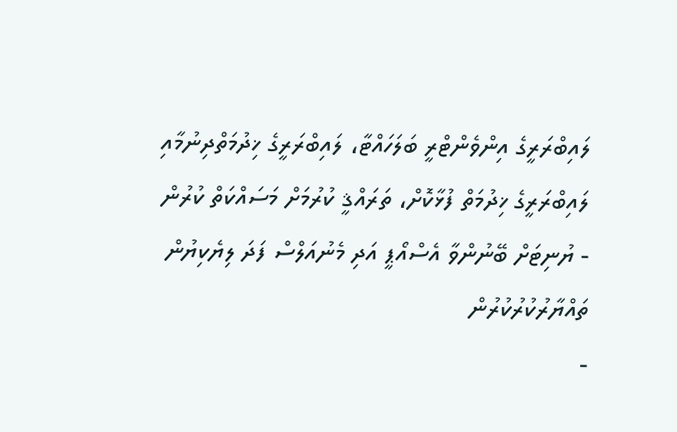ލައިބްރަރީގެ އިންވެންޓްރީ ބަލަހައްޓާ، ލައިބްރަރީގެ ޚިދުމަތްދިނުމާއި ލައިބްރަރީގެ ޚިދުމަތް ފުޅާކޮށް، ތަރައްޤީ ކުރުމަށް މަސައްކަތް ކުރުން
- ޔުނިޓަށް ބޭނުންވާ އެސްއޯޕީ އަދި މެނުއަލްސް ފަދަ ލިޔެކިޔުން ތައްޔާރުކުރުކުރުން
-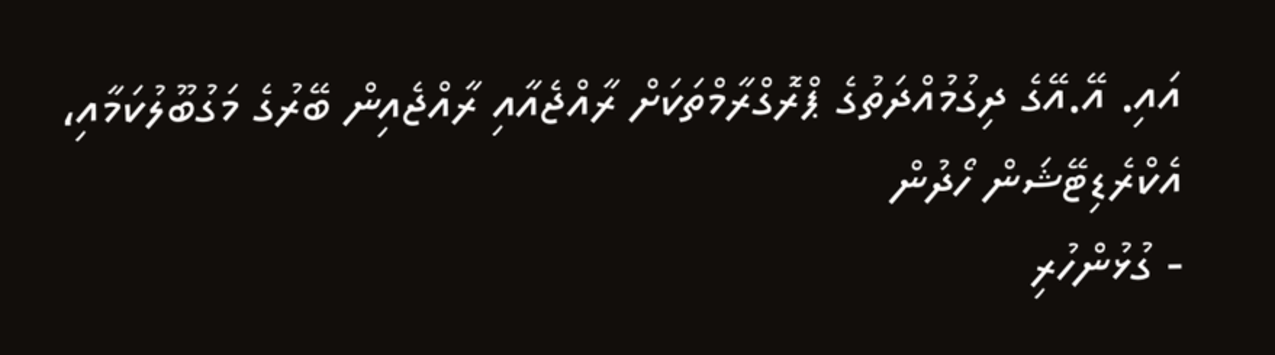އައި. އޭ.އޭގެ ދިގުމުއްދަތުގެ ޕްރޮގްރާމްތަކަށް ރާއްޖެއާއި ރާއްޖެއިން ބޭރުގެ މަގުބޫލުކަމާއި، އެކްރެޑިޓޭޝަން ހޯދުން
- ގުޅުންހުރި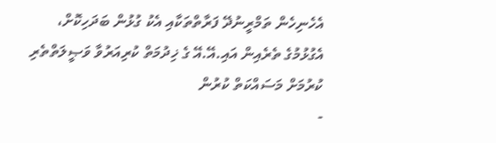އެހެނިހެން ތަމްރީނުދޭ ފަރާތްތަކާއި އެކު ގުޅުން ބަދަހިކޮށް، އެގުޅުމުގެ ތެރެއިން އައި.އޭ.އޭ ގެ ޚިދުމަތް ކުރިއަރުވާ ވަޞީލަތްތެރި ކުރުމަށް މަސައްކަތް ކުރުން
-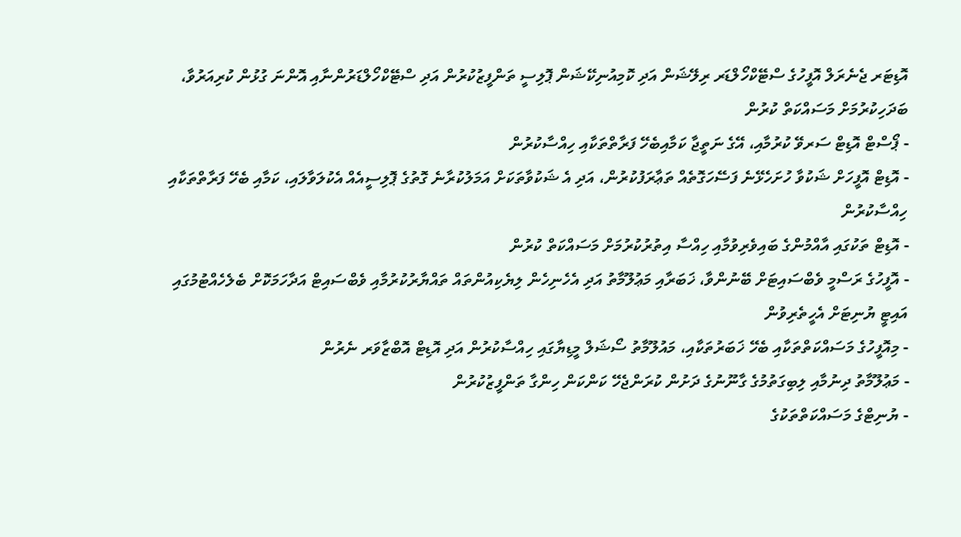އޮޑިޓަރ ޖެނެރަލް އޮފީހުގެ ސްޓޭކްހޯލްޑަރ ރިލޭޝަން އަދި ކޮމިއުނިކޭޝަން ޕޮލިސީ ތަންފީޒުކުރުން އަދި ސްޓޭކްހޯލްޑަރުންނާއި އޮންނަ ގުޅުން ކުރިއަރުވާ، ބަދަހިކުރުމަށް މަސައްކަތް ކުރުން
- ޕޯސްޓް އޮޑިޓް ސަރވޭ ކުރުމާއި، އޭގެ ނަތީޖާ ކަމާއިބެހޭ ފަރާތްތަކާއި ހިއްސާކުރުން
- އޮޑިޓް އޮފީހަށް ޝަކުވާ ހުށަހެޅޭނެ ފަސޭހަގޮތެއް ތަޢާރަފުކުރުން، އަދި އެ ޝަކުވާތަކަށް އަމަލުކުރާނެ ގޮތުގެ ޕޮލިސީއެއް އެކުލަވާލައި، ކަމާއި ބެހޭ ފަރާތްތަކާއި ހިއްސާކުރުން
- އޮޑިޓް ތަކުގައި އާއްމުންގެ ބައިވެރިވުމާއި ހިއްސާ އިތުރުކުރުމަށް މަސައްކަތް ކުރުން
- އޮފީހުގެ ރަސްމީ ވެބްސައިޓަށް ބޭނުންވާ، ޚަބަރާއި މަޢުލޫމާތު އަދި އެހެނިހެން ލިޔެކިއުންތައް ތައްޔާރުކުރުމާއި ވެބްސައިޓް އަދާހަމަކޮށް ބެލެހެއްޓުމުގައި އައިޓީ ޔުނިޓަށް އެހީތެރިވުން
- މިއޮފީހުގެ މަސައްކަތްތަކާއި ބެހޭ ޚަބަރުތަކާއި، މައުލޫމާތު ސޯޝަލް މީޑިޔާގައި ހިއްސާކުރުން އަދި އޮޑިޓް އޮބްޒާވަރ ނެރުން
- މަޢުލޫމާތު ދިނުމާއި ލިބިގަތުމުގެ ގާނޫނުގެ ދަށުން ކުރަންޖެހޭ ކަންކަން ހިންގާ ތަންފީޒުކުރުން
- ޔުނިޓްގެ މަސައްކަތްތަކުގެ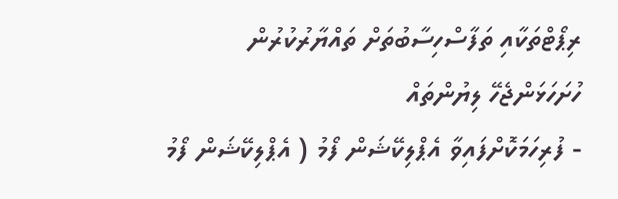ރިޕޯޓްތަކާއި ތަފާސްހިސާބުތަށް ތައްޔާރުކުރުން
ހުށަހަޅަންޖެހޭ ލިޔުންތައް
- ފުރިހަމަކޮށްފައިވާ އެޕްލިކޭޝަން ފޯމު ( އެޕްލިކޭޝަން ފޯމު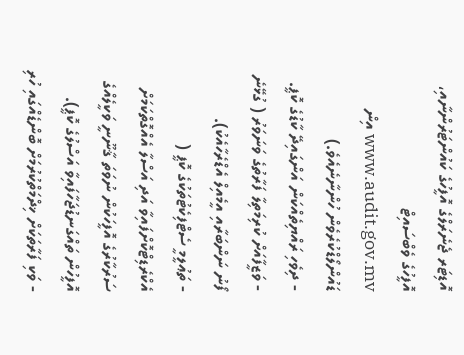އޮޑިޓަރ ޖެނެރަލްގެ އޮފީހުގެ ކައުންޓަރުންނާއި، އޮފީހުގެ ވެބްސައިޓް www.audit.gov.mv އިން ޑައުންލޯޑްކުރެވެން ހުންނާނެއެވެ.)
- ދިވެހި ރައްޔިތެއްކަން އަންގައިދޭ ކާޑުގެ ކޮޕީ.
- ވަޒީފާއަށް ކުރިމަތިލާ ފަރާތުގެ ވަނަވަރު ( ގުޅޭނެ ފޯނު ނަންބަރާއި އީމެއިލް އެޑްރެހާއެކު).
- ތަޢުލީމީ ސެޓްފިކެޓުތަކުގެ ކޮޕީ ( އެކްރެޑިޓްކޮށްފައިވާ އަދި އަސްލާ އެއްގޮތްކަމަށް ސަރުކާރުގެ އޮފީހަކުން ނުވަތަ ޤާނޫނީ ވަކީލެއްގެ އޮފީހުން ތައްގަނޑުޖަހާފައިވާ އަސްލުގެ ކޮޕީ).
- ވަކި ފަރާތަކަށް ޚިދްމަތްކުރުމަށް ބޮންޑެއްގައި ހުރި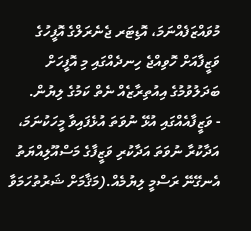މުވައްޒަފެއްނަމަ، އޮޑިޓަރ ޖެނެރަލްގެ އޮފީހުގެ ވަޒީފާއަށް ހޮވިއްޖެ ހިނދެއްގައި މި އޮފީހަށް ބަދަލުވުމުގެ އިއުތިރާޒެއް ނެތް ކަމުގެ ލިޔުން.
- ވަޒީފާއެއްގައި އުޅޭ ނުވަތަ އުޅެފައިވާ މީހަކުނަމަ، އަދާކުރާ ނުވަތަ އަދާކުރި ވަޒީފާގެ މަސްއޫލިއްޔަތު އެނގޭނޭ ރަސްމީ ލިޔުމެއް.(މަޤާމަށް ޝަރުތުހަމަވާ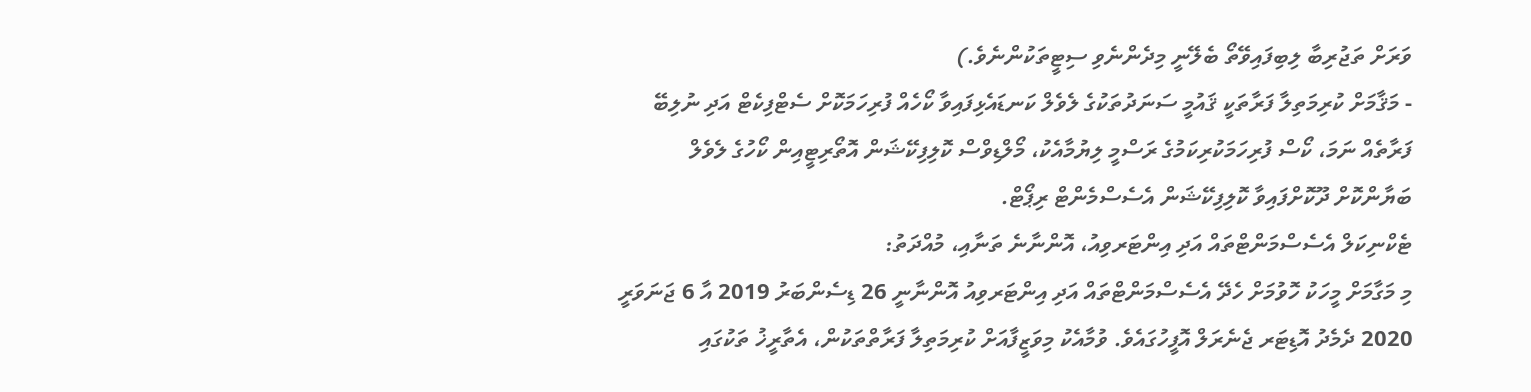ވަރަށް ތަޖުރިބާ ލިބިފައިވޭތޯ ބެލޭނީ މިދެންނެވި ސިޓީތަކުންނެވެ.)
- މަޤާމަށް ކުރިމަތިލާ ފަރާތަކީ ޤައުމީ ސަނަދުތަކުގެ ލެވެލް ކަނޑައެޅިފައިވާ ކޯހެއް ފުރިހަމަކޮށް ސެޓްފިކެޓް އަދި ނުލިބޭ ފަރާތެއް ނަމަ، ކޯސް ފުރިހަމަކުރިކަމުގެ ރަސްމީ ލިޔުމާއެކު، މޯލްޑިވްސް ކޮލިފިކޭޝަން އޮތޯރިޓީއިން ކޯހުގެ ލެވެލް ބަޔާންކޮށް ދޫކޮށްފައިވާ ކޮލިފިކޭޝަން އެސެސްމެންޓް ރިޕޯޓް.
ޓެކްނިކަލް އެސެސްމަންޓްތައް އަދި އިންޓަރވިއު، އޮންނާނެ ތަނާއި، މުއްދަތު:
މި މަގާމަށް މީހަކު ހޮވުމަށް ހެދޭ އެސެސްމަންޓްތައް އަދި އިންޓަރވިއު އޮންނާނީ 26 ޑިސެންބަރު 2019 އާ 6 ޖަނަވަރީ 2020 ދެމެދު އޮޑިޓަރ ޖެނެރަލް އޮފީހުގައެވެ. ވުމާއެކު މިވަޒީފާއަށް ކުރިމަތިލާ ފަރާތްތަކުން، އެތާރީޚު ތަކުގައި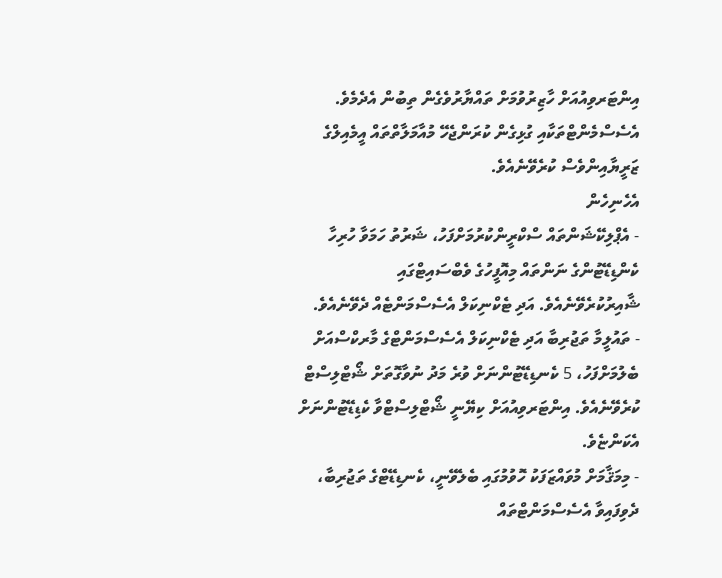އިންޓަރވިއުއަށް ހާޒިރުވުމަށް ތައްޔާރުވެގެން ތިބުން އެދެމެވެ. އެސެސްމެންޓްތަކާއި ގުޅިގެން ކުރަންޖެހޭ މުއާމަލާތްތައް އީމެއިލްގެ ޒަރީޔާއިންވެސް ކުރެވޭނެއެވެ.
އެހެނިހެން
- އެޕްލިކޭޝަންތައް ސްކްރީންކުރުމަށްފަހު، ޝަރުތު ހަމަވާ ހުރިހާ ކެންޑިޑޭޓުންގެ ނަންތައް މިއޮފީހުގެ ވެބްސައިޓްގައި ޝާއިރުކުރެވޭނެއެވެ. އަދި ޓެކްނިކަލް އެސެސްމަންޓެއް ދެވޭނެއެވެ.
- ތައުލީމާ ތަޖުރިބާ އަދި ޓެކްނިކަލް އެސެސްމަންޓްގެ މާރކްސްއަށް ބެލުމަށްފަހު، 5 ކެނޑިޑޭޓުންނަށް ވުރެ މަދު ނުވާގޮތަށް ޝޯޓްލިސްޓް ކުރެވޭނެއެވެ. އިންޓަރވިއުއަށް ކިޔޭނީ ޝޯޓްލިސްޓްވާ ކެޑިޑޭޓުންނަށް އެކަންޏެވެ.
- މިމަޤާމަށް މުވައްޒަފަކު ހޮވުމުގައި ބެލެވޭނީ، ކެނޑިޑޭޓްގެ ތަޖުރިބާ، ދެވިފައިވާ އެސެސްމަންޓްތައް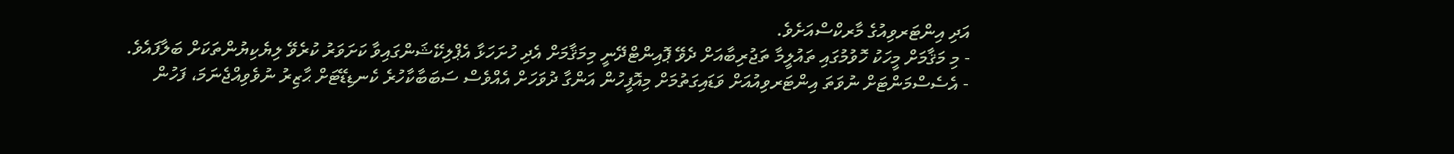އަދި އިންޓަރވިއުގެ މާރކްސްއަށެވެ.
- މި މަޤާމަށް މީހަކު ހޮވުމުގައި ތައުލީމާ ތަޖުރިބާއަށް ދެވޭ ޕޮއިންޓްދޭނީ މިމަޤާމަށް އެދި ހުށަހަޅާ އެޕްލިކޭޝަންގައިވާ ކަށަވަރު ކުރެވޭ ލިޔެކިޔުންތަކަށް ބަލާފައެވެ.
- އެސެސްމަންޓަށް ނުވަތަ އިންޓަރވިއުއަށް ވަޑައިގަތުމަށް މިއޮފީހުން އަންގާ ދުވަހަށް އެއްވެސް ސަބަބާކާހުރެ ކެނޑިޑޭޓަށް ޙާޒިރު ނުވެވިއްޖެނަމަ، ފަހުން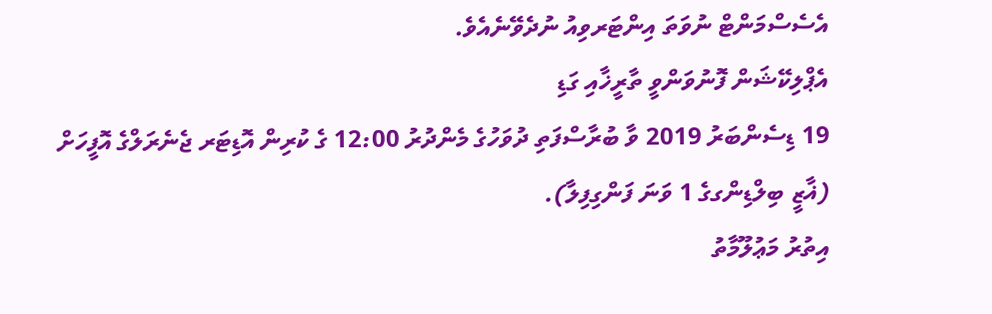އެސެސްމަންޓް ނުވަތަ އިންޓަރވިއު ނުދެވޭނެއެވެ.
އެޕްލިކޭޝަން ފޮނުވަންވީ ތާރީޚާއި ގަޑި
19 ޑިސެންބަރު 2019 ވާ ބުރާސްފަތި ދުވަހުގެ މެންދުރު 12:00 ގެ ކުރިން އޮޑިޓަރ ޖެނެރަލްގެ އޮފީހަށް (ޣާޒީ ބިލްޑިންގގެ 1 ވަނަ ފަންގިފިލާ).
އިތުރު މަޢުލޫމާތު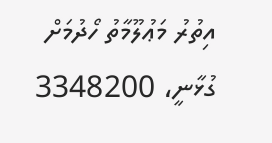އިތުރު މަޢުލޫމާތު ހޯދުމަށް ގުޅާނީ، 3348200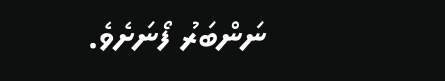ނަންބަރު ފޯނަށެވެ.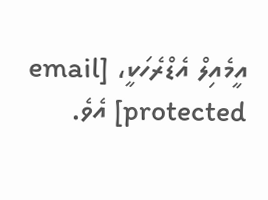އީމެއިލް އެޑްރެހަކީ، [email protected] އެވެ.